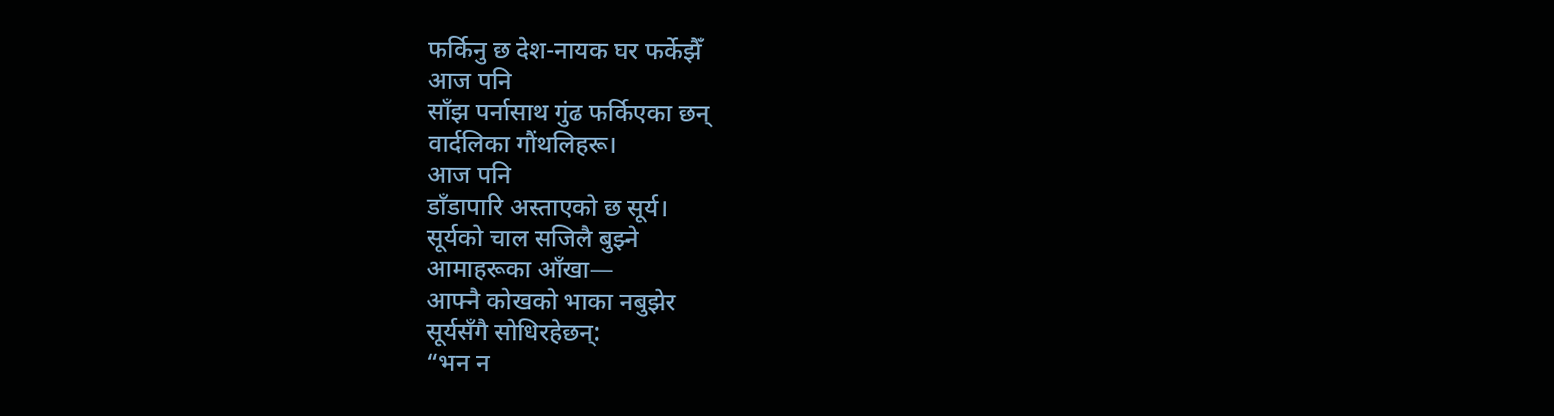फर्किनु छ देश-नायक घर फर्केझैँ
आज पनि
साँझ पर्नासाथ गुंढ फर्किएका छन्
वार्दलिका गौंथलिहरू।
आज पनि
डाँडापारि अस्ताएको छ सूर्य।
सूर्यको चाल सजिलै बुझ्ने
आमाहरूका आँखा—
आफ्नै कोखको भाका नबुझेर
सूर्यसँगै सोधिरहेछन्:
“भन न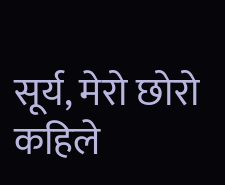सूर्य, मेरो छोरो कहिले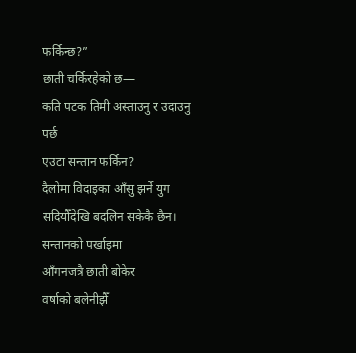फर्किन्छ?”
छाती चर्किरहेको छ—
कति पटक तिमी अस्ताउनु र उदाउनु पर्छ
एउटा सन्तान फर्किन?
दैलोमा विदाइका आँसु झर्ने युग
सदियौँदेखि बदलिन सकेकै छैन।
सन्तानको पर्खाइमा
आँगनजत्रै छाती बोकेर
वर्षाको बलेनीझैँ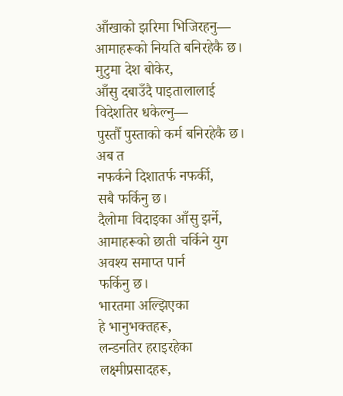आँखाको झरिमा भिजिरहनु—
आमाहरूको नियति बनिरहेकै छ।
मुटुमा देश बोकेर,
आँसु दबाउँदै पाइतालालाई
विदेशतिर धकेल्नु—
पुस्तौँ पुस्ताको कर्म बनिरहेकै छ।
अब त
नफर्कने दिशातर्फ नफर्की,
सबै फर्किनु छ।
दैलोमा विदाइका आँसु झर्ने,
आमाहरूको छाती चर्किने युग
अवश्य समाप्त पार्न
फर्किनु छ।
भारतमा अल्झिएका
हे भानुभक्तहरू,
लन्डनतिर हराइरहेका
लक्ष्मीप्रसादहरू,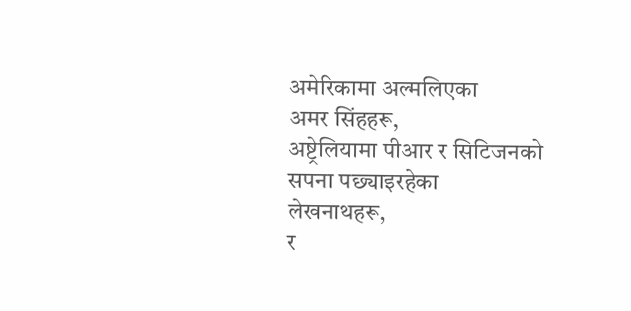अमेरिकामा अल्मलिएका
अमर सिंहहरू,
अष्ट्रेलियामा पीआर र सिटिजनको
सपना पछ्याइरहेका
लेखनाथहरू,
र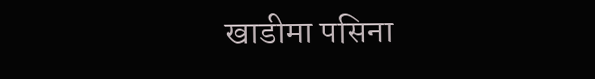खाडीमा पसिना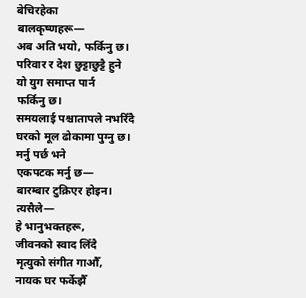बेचिरहेका
बालकृष्णहरू—
अब अति भयो, फर्किनु छ।
परिवार र देश छुट्टाछुट्टै हुने
यो युग समाप्त पार्न
फर्किनु छ।
समयलाई पश्चातापले नभरिँदै
घरको मूल ढोकामा पुग्नु छ।
मर्नु पर्छ भने
एकपटक मर्नु छ—
बारम्बार टुक्रिएर होइन।
त्यसैले—
हे भानुभक्तहरू,
जीवनको स्वाद लिँदै
मृत्युको संगीत गाऔँ,
नायक घर फर्केझैँ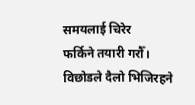समयलाई चिरेर
फर्किने तयारी गरौँ।
विछोडले दैलो भिजिरहने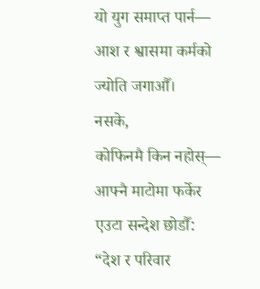यो युग समाप्त पार्न—
आश र श्वासमा कर्मको ज्योति जगाऔँ।
नसके,
कोफिनमै किन नहोस्—
आफ्नै माटोमा फर्केर
एउटा सन्देश छोडौँ:
“देश र परिवार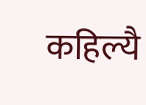कहिल्यै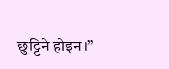छुट्टिने होइन।”